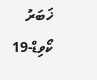ޚަބަރު
ކޯވިޑް-19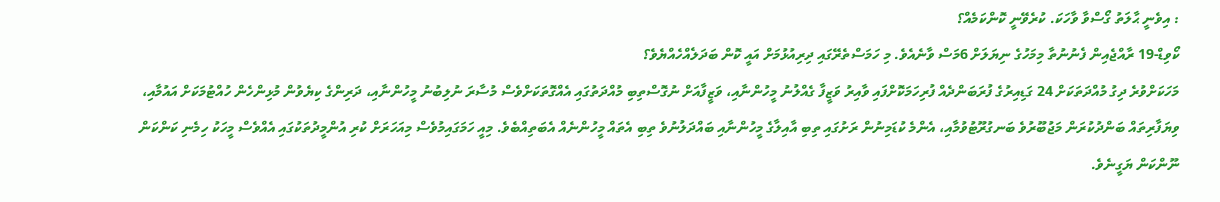: އިވެނީ ޙާލަތު ގޯސްވާ ވާހަކަ. ކުރެވޭނީ ކޮންކަމެއް؟
ކޯވިޑް-19 ރާއްޖެއިން ފެނުނުތާ މިމަހުގެ ނިޔަލަށް 6މަސް ވާނެއެވެ. މި ހަމަސްތެރޭގައި ދިރިއުޅުމަށް އައީ ކޮން ބަދަލެއްހެއްޔެވެ؟
މަހަކަށްވުރެ ދިގު މުއްދަތަކަށް 24 ގަޑިއިރުގެ ފުރަބަންދެއް ފުރިހަމަކޮށްފައި ވާއިރު ވަޒީފާ ގެއްލުނު މީހުންނާއި، ވަޒީފާއަށް ނުގޮސްތިބި މުއްދަތުގައި އެއްގޮތަކަށްވެސް މުސާރަ ނުލިބުނު މީހުންނާއި، ދަރިންގެ ކިޔެވުން މުޅިންހެން ހުއްޓުމަކަށް އައުމާއި، ވިޔަފާރިތައް ބަންދުކުރަން މަޖުބޫރުވެ ބަނގުރޫޓުވުމާއި، އެންމެ ކުޑަމިނުން ރަށުގައި ތިބި އާއިލާގެ މީހުންނާއި ބައްދަލުނުވެ ތިބި އެތައް މީހުންނެއް އެބަތިއްބެވެ. މިއީ ހަމަގައިމުވެސް މިއަހަރަށް ކުރި އުންމީދުތަކުގައި އެއްވެސް މީހަކު ހިމެނި ކަންކަން ނޫންކަން ޔަގީނެވެ.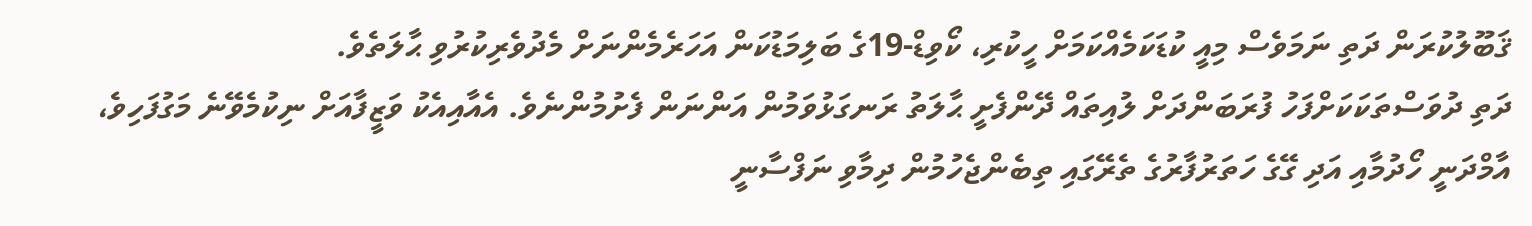ޤަބޫލުކުރަން ދަތި ނަމަވެސް މިއީ ކުޑަކަމެއްކަމަށް ހީކުރި، ކޯވިޑް-19ގެ ބަލިމަޑުކަން އަހަރެމެންނަށް މެދުވެރިކުރުވި ޙާލަތެވެ.
ދަތި ދުވަސްތަކަކަށްފަހު ފުރަބަންދަށް ލުއިތައް ދޭންފެށީ ޙާލަތު ރަނގަޅުވަމުން އަންނަން ފެށުމުންނެވެ. އެއާއިއެކު ވަޒީފާއަށް ނިކުމެވޭނެ މަގުފަހިވެ، އާމްދަނީ ހޯދުމާއި އަދި ގޭގެ ހަތަރުފާރުގެ ތެރޭގައި ތިބެންޖެހުމުން ދިމާވި ނަފްސާނީ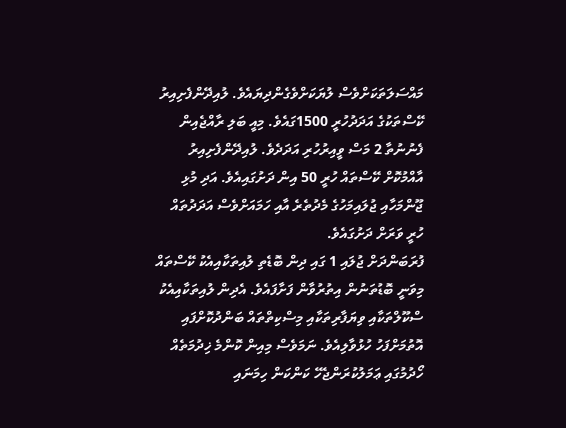މައްސަލަތަކަށްވެސް ލުޔަކަށްވެގެންދިޔައެވެ. ލުއިދޭންފެށިއިރު ކޭސްތަކުގެ އަދަދުހުރީ 1500ގައެވެ. މިއީ ބަލި ރާއްޖެއިން ފެނުނުތާ 2 މަސް ވީއިރުހުރި އަދަދެވެ. ލުއިދޭންފެށިއިރު އާއްމުކޮށް ކޭސްތައް ހުރީ 50 އިން ދަށުގައިއެވެ. އަދި މުޅި ޖޫންމަހާއި ޖުލައިމަހުގެ މެދުތެރެ އާއި ހަމައަށްވެސް އަދަދުތައް ހުރީ ވަރަށް ދަށުގައެވެ.
ފުރަބަންދަށް ޖުލައި 1 ގައި ދިން ބޮޑެތި ލުއިތަކާއިއެކު ކޭސްތައް މިވަނީ ބޮޑުތަނުން އިތުރުވާން ފަށާފައެވެ. އެދިން ލުއިތަކާއިއެކު ސްކޫލްތަކާއި ވިޔަފާރިތަކާއި މިސްކިތްތައް ބަންދުކޮށްފައި އޮތުމަށްފަހު ހުޅުވާލިއެވެ. ނަމަވެސް މިއިން ކޮންމެ ޚިދުމަތެއް ހޯދުމުގައި ޢަމަލުކުރަންޖެހޭ ކަންކަން ހިމަނައި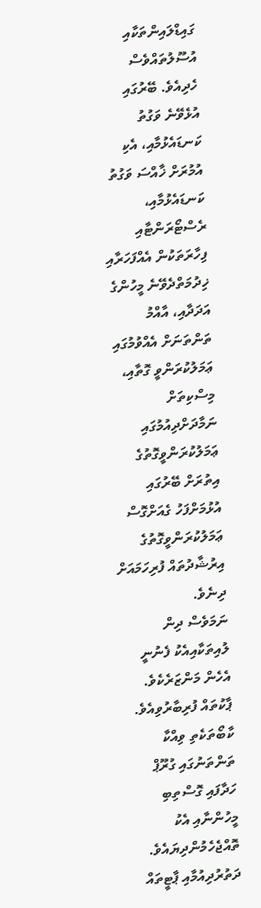ގައިޑްލައިންތަކާއި އުސޫލުތައްވެސް ހެދިއެވެ. ބޭރުގައި އުޅެވޭނެ ވަގުތު ކަނޑައެޅުމާއި، އެކި އުމުރަށް ޚާއްސަ ވަގުތު ކަނޑައެޅުމާއި، ރެސްޓޯރަންޓާއި ފިހާރަތަކުން އެއްފަހަރާއި ޚިދުމަތްދެވޭނެ މީހުންގެ އަދަދާއި، އާއްމު ތަންތަނަށް އެއްވުމުގައި ޢަމަލުކުރަންވީ ގޮތާއި، މިސްކިތަށް ނަމާދަށްދިއުމުގައި ޢަމަލުކުރަންވީގޮތުގެ އިތުރަށް ބޭރުގައި އުޅުމަށްފަހު ގެއަށްގޮސް ޢަމަލުކުރަންވީގޮތުގެ އިރުޝާދުތައް ފުރިހަމައަށް ދިނެވެ.
ނަމަވެސް ދިން ލުއިތަކާއިއެކު ފެނުނީ އެހެން މަންޒަރެކެވެ. ޕާކުތައް ފުރިބާރުވިއެވެ. ކާބޯތަކެތި ވިއްކާ ތަންތަނުގައި ގުރޫޕް ހަދާފައި ގޮސްތިބި މީހުންނާއި އެކު ތޮއްޖެހެމުންދިޔައެވެ. ދަތުރުދިއުމާއި ޕާޓީތައް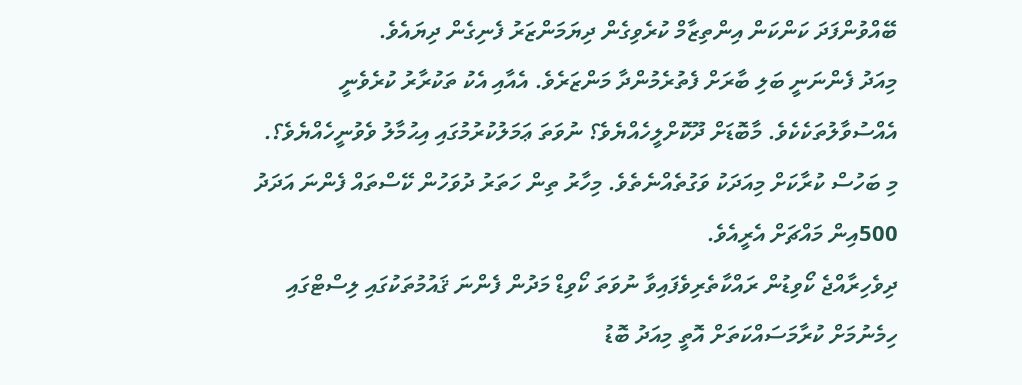ބޭއްވުންފަދަ ކަންކަން އިންތިޒާމް ކުރެވިގެން ދިޔަމަންޒަރު ފެނިގެން ދިޔައެވެ.
މިއަދު ފެންނަނީ ބަލި ބާރަށް ފެތުރެމުންދާ މަންޒަރެވެ. އެއާއި އެކު ތަކުރާރު ކުރެވެނީ އެއްސުވާލުތަކެކެވެ. މާބޮޑަށް ދޫކޮށްލީހެއްޔެވެ؟ ނުވަތަ ޢަމަލުކުރުމުގައި އިޙުމާލު ވެވުނީހެއްޔެވެ؟. މި ބަހުސް ކުރާކަށް މިއަދަކު ވަގުތެއްނެތެވެ. މިހާރު ތިން ހަތަރު ދުވަހުން ކޭސްތައް ފެންނަ އަދަދު 500އިން މައްޗަށް އެރީއެވެ.
ދިވެހިރާއްޖެ ކޯވިޑުން ރައްކާތެރިވެފައިވާ ނުވަތަ ކޯވިޑް މަދުން ފެންނަ ޤައުމުތަކުގައި ލިސްޓްގައި ހިމެނުމަށް ކުރާމަސައްކަތަށް އޮތީ މިއަދު ބޮޑު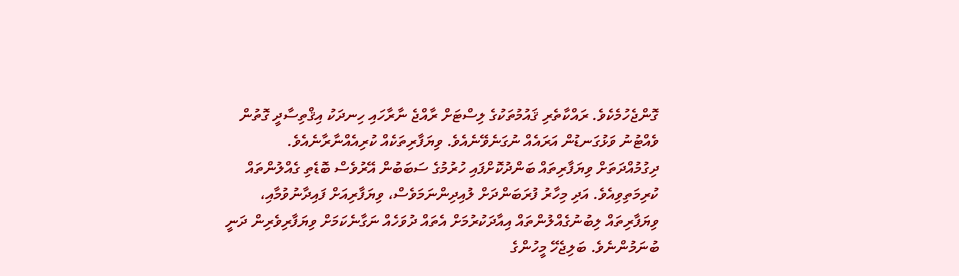ގޮންޖެހުމެކެވެ. ރައްކާތެރި ޤައުމުތަކުގެ ލިސްޓަށް ރާއްޖެ ނާރާހައި ހިނދަކު އިޤްތިސާދީ ގޮތުން ވެއްޓުނު ވަޅުގަނޑުން އަރައެއް ނުގަނެވޭނެއެވެ. ވިޔަފާރިތަކެއް ކުރިއެއްނާރާނެއެވެ.
ދިގުމުއްދަތަށް ވިޔަފާރިތައް ބަންދުކޮށްފައި ހުރުމުގެ ސަބަބުން އޭރުވެސް ބޮޑެތި ގެއްލުންތައް ކުރިމަތިވިއެވެ. އަދި މިހާރު ފުރަބަންދަށް ލުއިދިންނަމަވެސް، ވިޔަފާރިއަށް ފައިދާނުވުމާއި، ވިޔަފާރިތައް ލިބުނުގެއްލުންތައް އިއާދަކުރުމަށް އެތައް ދުވަހެއް ނަގާނެކަމަށް ވިޔަފާރިވެރިން ދަނީ ބުނަމުންނެވެ. ބަލިޖެހޭ މީހުންގެ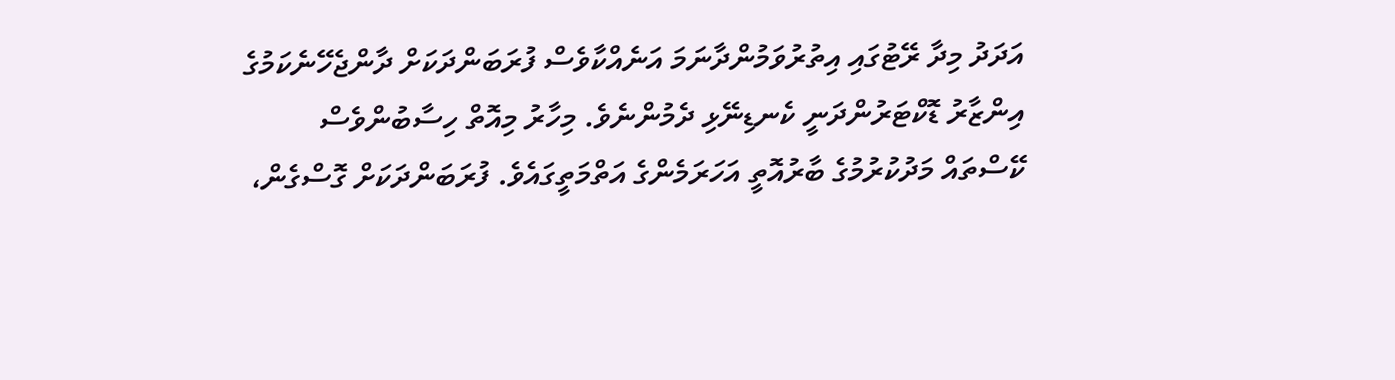އަދަދު މިދާ ރޭޓުގައި އިތުރުވަމުންދާނަމަ އަނެއްކާވެސް ފުރަބަންދަކަށް ދާންޖެހޭނެކަމުގެ އިންޒާރު ޑޮކްޓަރުންދަނީ ކެނޑިނޭޅި ދެމުންނެވެ. މިހާރު މިއޮތް ހިސާބުންވެސް ކޭސްތައް މަދުކުރުމުގެ ބާރުއޮތީ އަހަރަމެންގެ އަތްމަތީގައެވެ. ފުރަބަންދަކަށް ގޮސްގެން،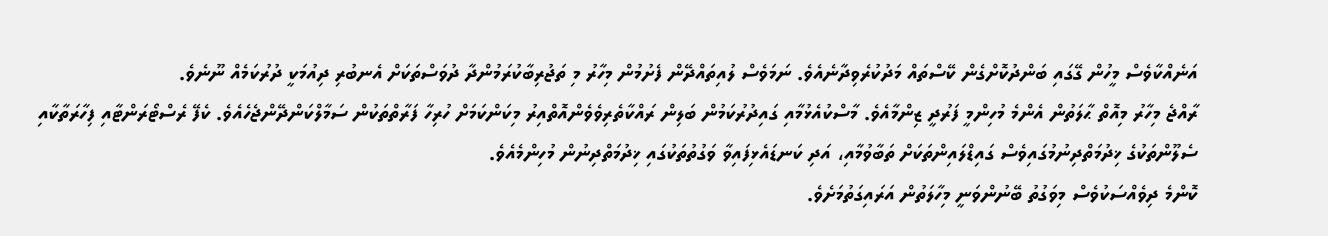އަނެއްކާވެސް މީހުން ގޭގައި ބަންދުކޮށްގެން ކޭސްތައް މަދުކުރެވިދާނެއެވެ. ނަމަވެސް ލުއިތައްދޭން ފެށުމުން މިހާރު މި ތަޖުރިބާކުރަމުންދާ ދުވަސްތަކަށް އެނބުރި ދިއުމަކީ ދުރުކަމެއް ނޫނެވެ.
ރާއްޖެ މިހާރު މިއޮތް ޙާލަތުން އެންމެ މުހިންމީ ފަރުދީ ޒިންމާއެވެ. މާސްކުއެޅުމާއި ގައިދުރުކަމުން ބަލިން ރައްކާތެރިވެވެންއޮތްއިރު މިކަންކަމަށް ހުރިހާ ފަރާތްތަކުން ސަމާލްކަންދޭންޖެހެއެވެ. ކެފޭ ރެސްޓޯރަންޓާއި ފިހާރަތާކާއި ސެލޫންތަކުގެ ޚިދުމަތްދިނުމުގައިވެސް ގައިޑްލައިންތަކަށް ތަބާވުމާއި، އަދި ކަނޑައެޅިފައިވާ ވަގުތުތަކުގައި ޚިދުމަތްދިނުން މުހިންމެއެވެ.
ކޮންމެ ދިވެއްސަކުވެސް މިވަގުތު ބޭނުންވަނީ މިހާލަތުން އަރައިގަތުމަށެވެ.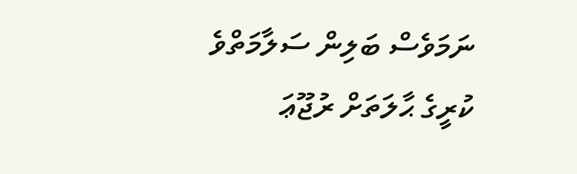ނަމަވެސް ބަލިން ސަލާމަތްވެ ކުރީގެ ޙާލަތަށް ރުޖޫޢަ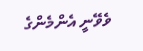ވެވޭނީ އެންމެންގެ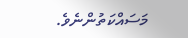މަސައްކަތުންނެވެ.